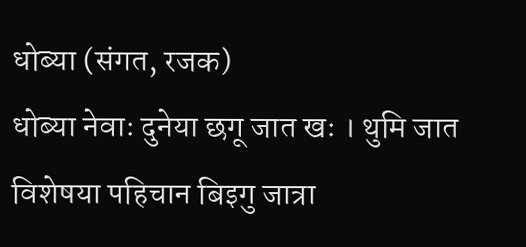धोब्या (संगत, रजक)
धोब्या नेवाः दुनेया छगू जात खः । थुमि जात विशेषया पहिचान बिइगु जात्रा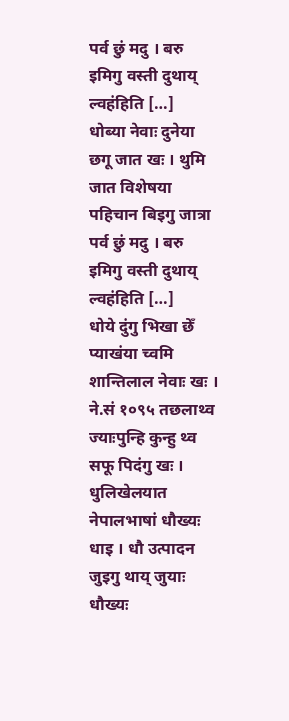पर्व छुं मदु । बरु इमिगु वस्ती दुथाय् ल्वहंहिति […]
धोब्या नेवाः दुनेया छगू जात खः । थुमि जात विशेषया पहिचान बिइगु जात्रा पर्व छुं मदु । बरु इमिगु वस्ती दुथाय् ल्वहंहिति […]
धोये दुंगु भिखा छेँ प्याखंया च्वमि शान्तिलाल नेवाः खः । ने.सं १०९५ तछलाथ्व ज्याःपुन्हि कुन्हु थ्व सफू पिदंगु खः ।
धुलिखेलयात नेपालभाषां धौख्यः धाइ । धौ उत्पादन जुइगु थाय् जुयाः धौख्यः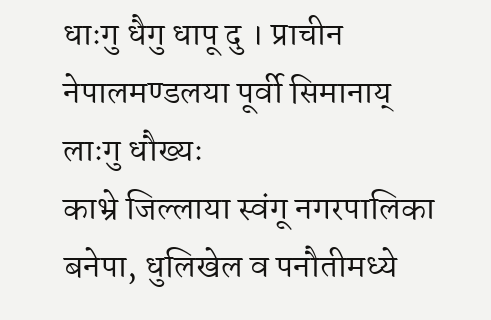धाःगु धैगु धापू दु । प्राचीन नेपालमण्डलया पूर्वी सिमानाय् लाःगु धौख्यः
काभ्रे जिल्लाया स्वंगू नगरपालिका बनेपा, धुलिखेल व पनौतीमध्ये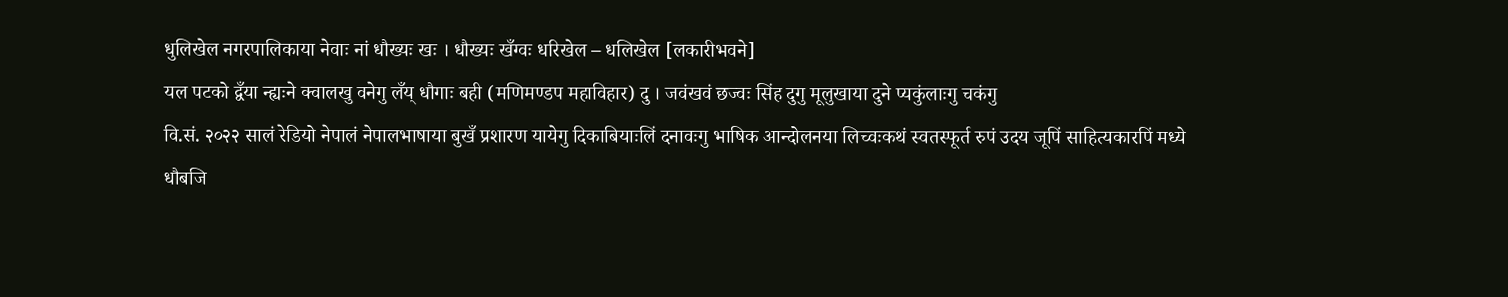धुलिखेल नगरपालिकाया नेवाः नां धौख्यः खः । धौख्यः खँग्वः धरिखेल – धलिखेल [लकारीभवने]
यल पटको द्वँया न्ह्यःने क्वालखु वनेगु लँय् धौगाः बही (मणिमण्डप महाविहार) दु । जवंखवं छज्वः सिंह दुगु मूलुखाया दुने प्यकुंलाःगु चकंगु
वि.सं. २०२२ सालं रेडियो नेपालं नेपालभाषाया बुखँ प्रशारण यायेगु दिकाबियाःलिं दनावःगु भाषिक आन्दोलनया लिच्वःकथं स्वतस्फूर्त रुपं उदय जूपिं साहित्यकारपिं मध्ये
धौबजि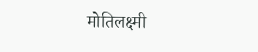मोतिलक्ष्मी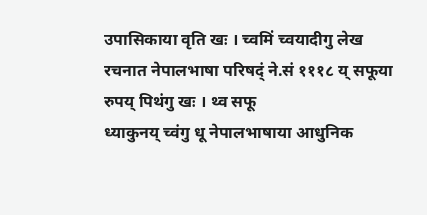उपासिकाया वृति खः । च्वमिं च्वयादीगु लेख रचनात नेपालभाषा परिषद्ं ने.सं १११८ य् सफूया रुपय् पिथंगु खः । थ्व सफू
ध्याकुनय् च्वंगु धू नेपालभाषाया आधुनिक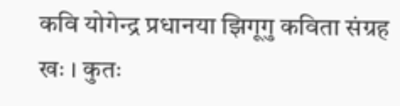कवि योगेन्द्र प्रधानया झिगूगु कविता संग्रह खः । कुतः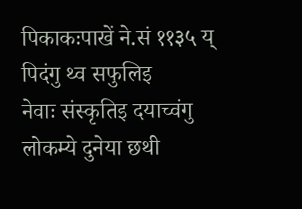पिकाकःपाखें ने.सं ११३५ य् पिदंगु थ्व सफुलिइ
नेवाः संस्कृतिइ दयाच्वंगु लोकम्ये दुनेया छथी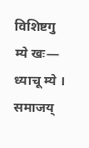विशिष्टगु म्ये खः— ध्याचू म्ये । समाजय्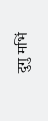दुगु मभिं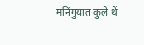मनिंगुयात कुले थें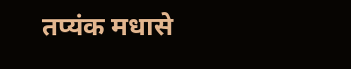तप्यंक मधासे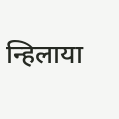न्हिलाया